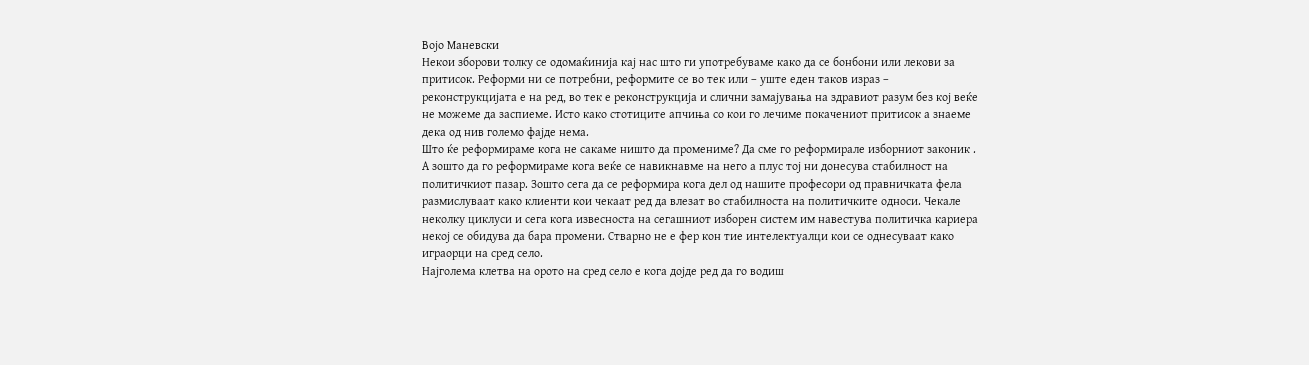Војо Маневски
Некои зборови толку се одомаќинија кај нас што ги употребуваме како да се бонбони или лекови за притисок. Реформи ни се потребни, реформите се во тек или – уште еден таков израз – реконструкцијата е на ред, во тек е реконструкција и слични замајувања на здравиот разум без кој веќе не можеме да заспиеме. Исто како стотиците апчиња со кои го лечиме покачениот притисок а знаеме дека од нив големо фајде нема.
Што ќе реформираме кога не сакаме ништо да промениме? Да сме го реформирале изборниот законик . А зошто да го реформираме кога веќе се навикнавме на него а плус тој ни донесува стабилност на политичкиот пазар. Зошто сега да се реформира кога дел од нашите професори од правничката фела размислуваат како клиенти кои чекаат ред да влезат во стабилноста на политичките односи. Чекале неколку циклуси и сега кога извесноста на сегашниот изборен систем им навестува политичка кариера некој се обидува да бара промени. Стварно не е фер кон тие интелектуалци кои се однесуваат како играорци на сред село.
Најголема клетва на орото на сред село е кога дојде ред да го водиш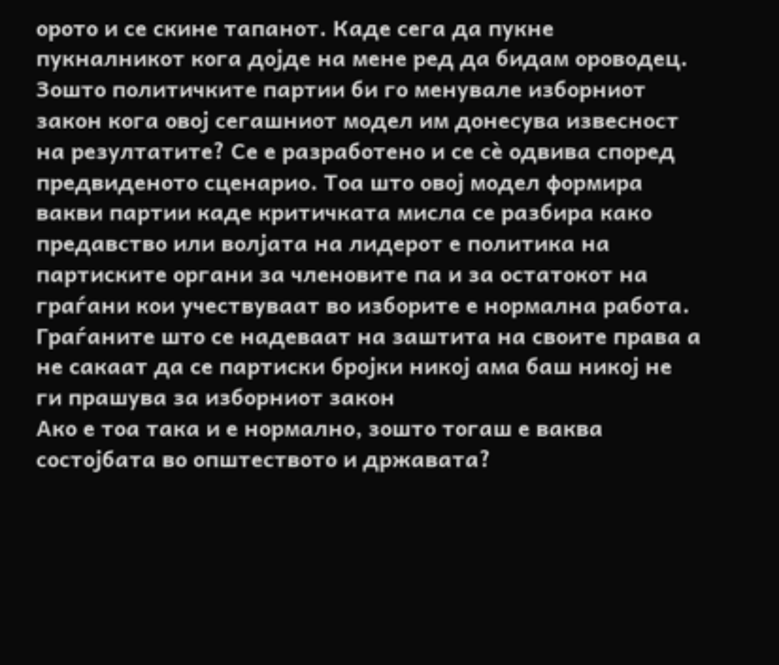орото и се скине тапанот. Каде сега да пукне пукналникот кога дојде на мене ред да бидам ороводец.
Зошто политичките партии би го менувале изборниот закон кога овој сегашниот модел им донесува извесност на резултатите? Се е разработено и се сѐ одвива според предвиденото сценарио. Тоа што овој модел формира вакви партии каде критичката мисла се разбира како предавство или волјата на лидерот е политика на партиските органи за членовите па и за остатокот на граѓани кои учествуваат во изборите е нормална работа. Граѓаните што се надеваат на заштита на своите права а не сакаат да се партиски бројки никој ама баш никој не ги прашува за изборниот закон
Ако е тоа така и е нормално, зошто тогаш е ваква состојбата во општеството и државата?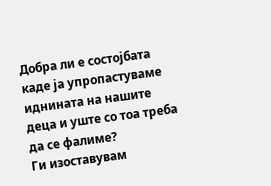Добра ли е состојбата каде ја упропастуваме иднината на нашите деца и уште со тоа треба да се фалиме?
Ги изоставувам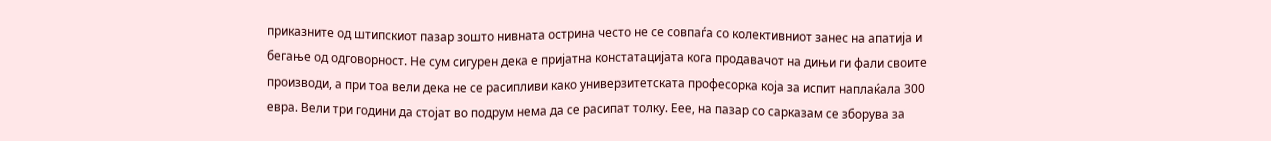приказните од штипскиот пазар зошто нивната острина често не се совпаѓа со колективниот занес на апатија и бегање од одговорност. Не сум сигурен дека е пријатна констатацијата кога продавачот на дињи ги фали своите производи, а при тоа вели дека не се расипливи како универзитетската професорка која за испит наплаќала 300 евра. Вели три години да стојат во подрум нема да се расипат толку. Еее, на пазар со сарказам се зборува за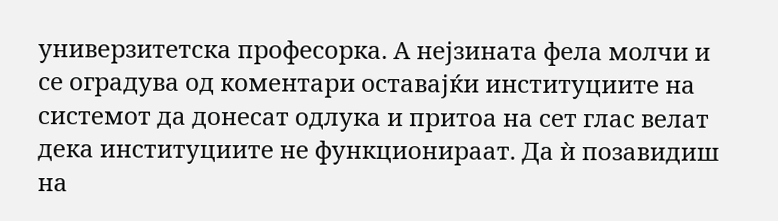универзитетска професорка. А нејзината фела молчи и се оградува од коментари оставајќи институциите на системот да донесат одлука и притоа на сет глас велат дека институциите не функционираат. Да ѝ позавидиш на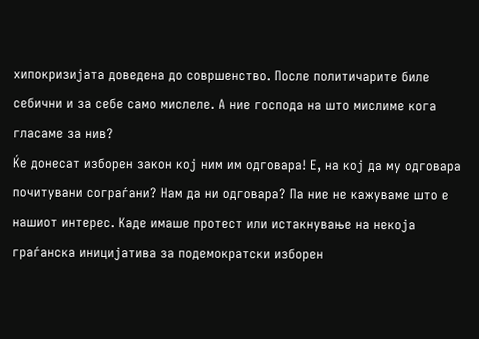хипокризијата доведена до совршенство. После политичарите биле себични и за себе само мислеле. А ние господа на што мислиме кога гласаме за нив?
Ќе донесат изборен закон кој ним им одговара! Е, на кој да му одговара почитувани сограѓани? Нам да ни одговара? Па ние не кажуваме што е нашиот интерес. Каде имаше протест или истакнување на некоја граѓанска иницијатива за подемократски изборен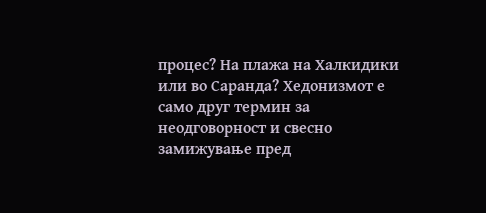процес? На плажа на Халкидики или во Саранда? Хедонизмот е само друг термин за неодговорност и свесно замижување пред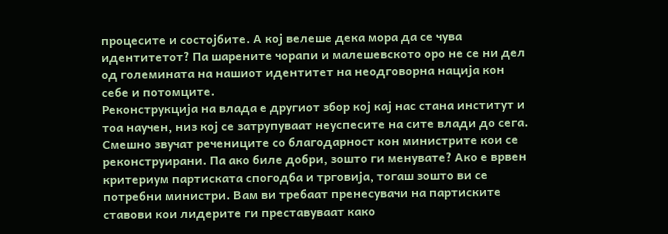процесите и состојбите. А кој велеше дека мора да се чува идентитетот? Па шарените чорапи и малешевското оро не се ни дел од големината на нашиот идентитет на неодговорна нација кон себе и потомците.
Реконструкција на влада е другиот збор кој кај нас стана институт и тоа научен, низ кој се затрупуваат неуспесите на сите влади до сега. Смешно звучат речениците со благодарност кон министрите кои се реконструирани. Па ако биле добри, зошто ги менувате? Ако е врвен критериум партиската спогодба и трговија, тогаш зошто ви се потребни министри. Вам ви требаат пренесувачи на партиските ставови кои лидерите ги преставуваат како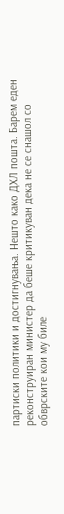партиски политики и достигнувања. Нешто како ДХЛ пошта. Барем еден реконструиран министер да беше критикуван дека не се снашол со обврските кои му биле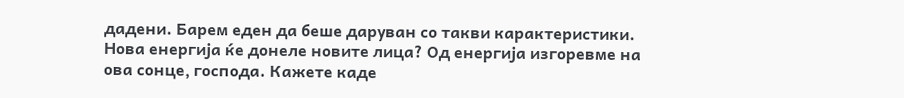дадени. Барем еден да беше даруван со такви карактеристики.
Нова енергија ќе донеле новите лица? Од енергија изгоревме на ова сонце, господа. Кажете каде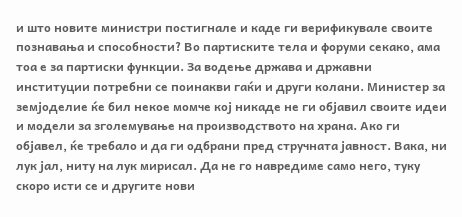и што новите министри постигнале и каде ги верификувале своите познавања и способности? Во партиските тела и форуми секако, ама тоа е за партиски функции. За водење држава и државни институции потребни се поинакви гаќи и други колани. Министер за земјоделие ќе бил некое момче кој никаде не ги објавил своите идеи и модели за зголемување на производството на храна. Ако ги објавел, ќе требало и да ги одбрани пред стручната јавност. Вака, ни лук јал, ниту на лук мирисал. Да не го навредиме само него, туку скоро исти се и другите нови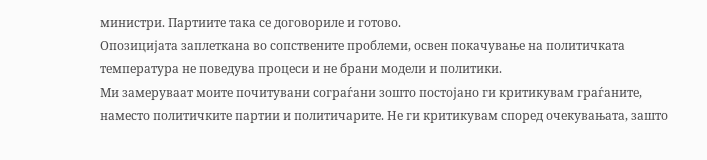министри. Партиите така се договориле и готово.
Опозицијата заплеткана во сопствените проблеми, освен покачување на политичката температура не поведува процеси и не брани модели и политики.
Ми замеруваат моите почитувани сограѓани зошто постојано ги критикувам граѓаните, наместо политичките партии и политичарите. Не ги критикувам според очекувањата, зашто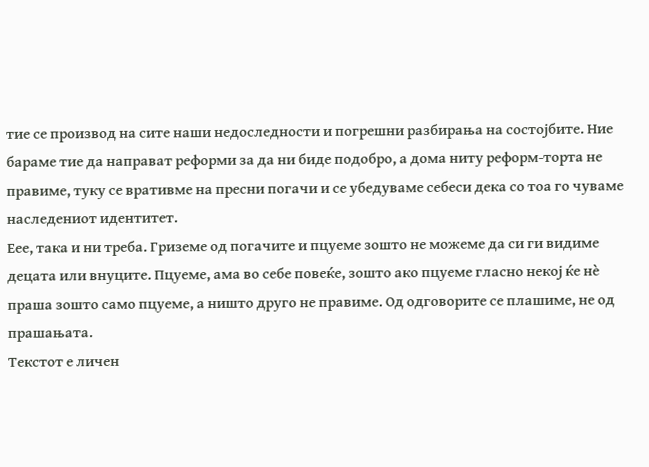тие се производ на сите наши недоследности и погрешни разбирања на состојбите. Ние бараме тие да направат реформи за да ни биде подобро, а дома ниту реформ-торта не правиме, туку се вративме на пресни погачи и се убедуваме себеси дека со тоа го чуваме наследениот идентитет.
Еее, така и ни треба. Гриземе од погачите и пцуеме зошто не можеме да си ги видиме децата или внуците. Пцуеме, ама во себе повеќе, зошто ако пцуеме гласно некој ќе нѐ праша зошто само пцуеме, а ништо друго не правиме. Од одговорите се плашиме, не од прашањата.
Текстот е личен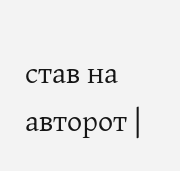став на авторот |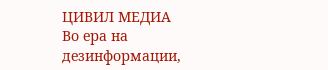ЦИВИЛ МЕДИА
Во ера на дезинформации,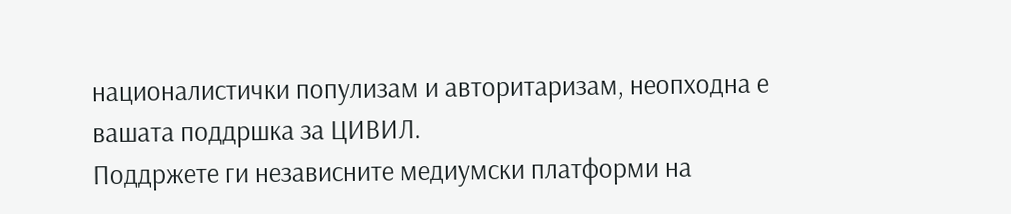националистички популизам и авторитаризам, неопходна е вашата поддршка за ЦИВИЛ.
Поддржете ги независните медиумски платформи на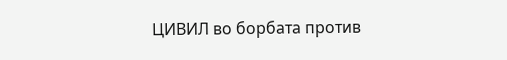ЦИВИЛ во борбата против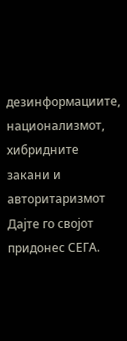дезинформациите, национализмот, хибридните закани и авторитаризмот
Дајте го својот придонес СЕГА.